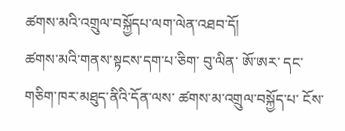ཚགས་མའི་འགྲུལ་བསྐྱོདཔ་ལག་ལེན་འཐབ་དོ།
ཚགས་མའི་གནས་སྟངས་དག་པ་ཅིག་ བུ་ལིན་ ཨོ་ཨར་ དང་གཅིག་ཁར་མཐུད་ནིའི་དོན་ལས་ ཚགས་མ་འགྲུལ་བསྐྱོད་པ་ ངོས་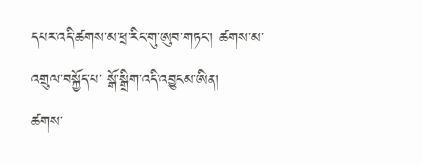དཔར་འདི་ཚགས་མ་ཕྲ་རིང་གུ་ཨུབ་གཏང་། ཚགས་མ་འགྲུལ་བསྐྱོད་པ་ སྒོ་སྒྲིག་འདི་འབྱུངམ་ཨིན།
ཚགས་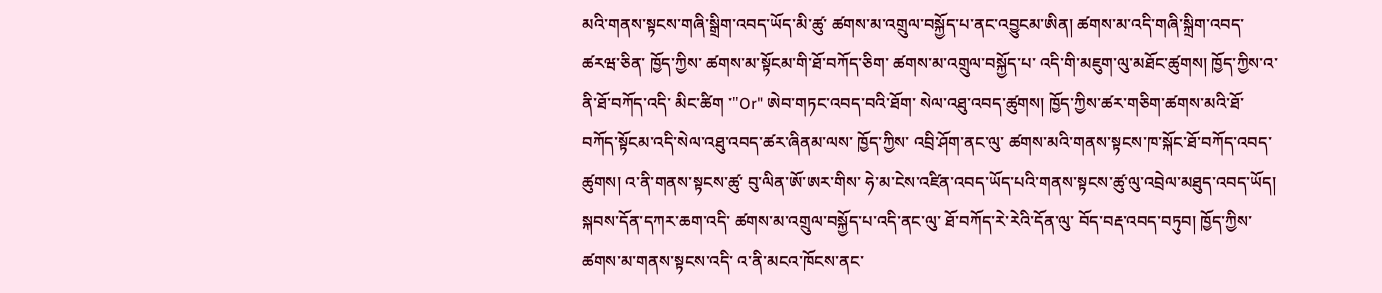མའི་གནས་སྟངས་གཞི་སྒྲིག་འབད་ཡོད་མི་ཚུ་ ཚགས་མ་འགྲུལ་བསྐྱོད་པ་ནང་འབྱུངམ་ཨིན། ཚགས་མ་འདི་གཞི་སྐྲིག་འབད་ཚརཝ་ཅིན་ ཁྱོད་ཀྱིས་ ཚགས་མ་སྟོངམ་གི་ཐོ་བཀོད་ཅིག་ ཚགས་མ་འགྲུལ་བསྐྱོད་པ་ འདི་གི་མཇུག་ལུ་མཐོང་ཚུགས། ཁྱོད་ཀྱིས་འ་ནི་ཐོ་བཀོད་འདི་ མིང་ཚིག ་"Or" ཨེབ་གཏང་འབད་བའི་ཐོག་ སེལ་འཐུ་འབད་ཚུགས། ཁྱོད་ཀྱིས་ཚར་གཅིག་ཚགས་མའི་ཐོ་བཀོད་སྟོངམ་འདི་སེལ་འཐུ་འབད་ཚར་ཞིནམ་ལས་ ཁྱོད་ཀྱིས་ འབྲི་ཤོག་ནང་ལུ་ ཚགས་མའི་གནས་སྟངས་ཁ་སྐོང་ཐོ་བཀོད་འབད་ཚུགས། འ་ནི་གནས་སྟངས་ཚུ་ བུ་ལིན་ཨོ་ཨར་གིས་ ཧེ་མ་ངེས་འཛིན་འབད་ཡོད་པའི་གནས་སྟངས་ཚུ་ལུ་འབྲེལ་མཐུད་འབད་ཡོད།
སྐབས་དོན་དཀར་ཆག་འདི་ ཚགས་མ་འགྲུལ་བསྐྱོད་པ་འདི་ནང་ལུ་ ཐོ་བཀོད་རེ་རེའི་དོན་ལུ་ བོད་བརྡ་འབད་བཏུབ། ཁྱོད་ཀྱིས་ ཚགས་མ་གནས་སྟངས་འདི་ འ་ནི་མངའ་ཁོངས་ནང་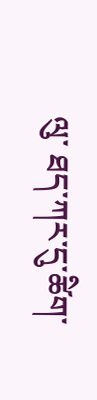ལུ་ ཐད་ཀར་དུ་ཚིག་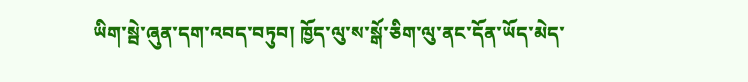ཡིག་སྦེ་ཞུན་དག་འབད་བཏུབ། ཁྱོད་ལུ་ས་སྒོ་ཅིག་ལུ་ནང་དོན་ཡོད་མེད་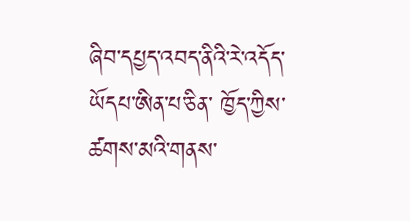ཞིབ་དཔྱད་འབད་ནིའི་རེ་འདོད་ཡོདཔ་ཨིན་པ་ཅིན་ ཁྱོད་ཀྱིས་ཚགས་མའི་གནས་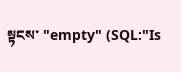སྟངས་ "empty" (SQL:"Is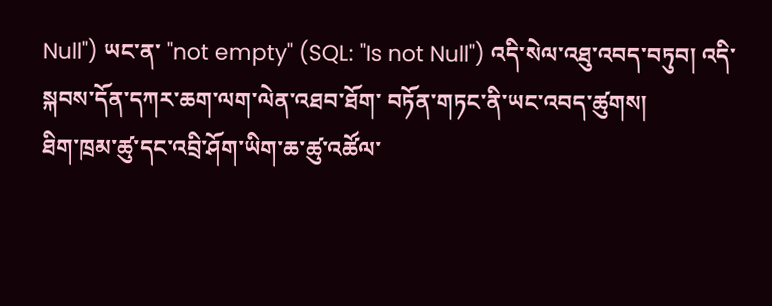Null") ཡང་ན་ "not empty" (SQL: "Is not Null") འདི་སེལ་འཐུ་འབད་བཏུབ། འདི་སྐབས་དོན་དཀར་ཆག་ལག་ལེན་འཐབ་ཐོག་ བཏོན་གཏང་ནི་ཡང་འབད་ཚུགས།
ཐིག་ཁྲམ་ཚུ་དང་འབྲི་ཤོག་ཡིག་ཆ་ཚུ་འཚོལ་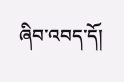ཞིབ་འབད་དོ།